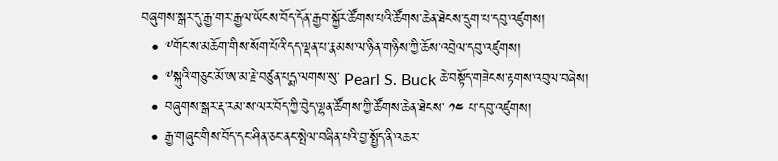བཞུགས་སྒར་དུ་རྒྱ་གར་རྒྱལ་ཡོངས་བོད་དོན་རྒྱབ་སྐྱོར་ཚོགས་པའི་ཚོགས་ཆེན་ཐེངས་དྲུག་པ་དབུ་འཛུགས།
  • ༸གོང་ས་མཆོག་གིས་སོག་པོའི་དད་ལྡན་པ་རྣམས་ལ་ཉིན་གཉིས་ཀྱི་ཆོས་འབྲེལ་དབུ་འཛུགས།
  • ༸སྐུའི་གཅུང་མོ་ཨ་མ་རྗེ་བཙུན་པདྨ་ལགས་སུ་ Pearl S. Buck ཆེ་བསྟོད་གཟེངས་རྟགས་འབུལ་བཞེས།
  • བཞུགས་སྒར་རྡ་རམ་ས་ལར་བོད་ཀྱི་བེུད་ལྷན་ཚོགས་ཀྱི་ཚོགས་ཆེན་ཐེངས་ ༡༤ པ་དབུ་འཛུགས།
  • རྒྱ་གཞུང་གིས་བོད་དང་ཤིན་ཅང་ནང་སྤེལ་བཞིན་པའི་བྱ་སྤྱོད་ནི་འཆར་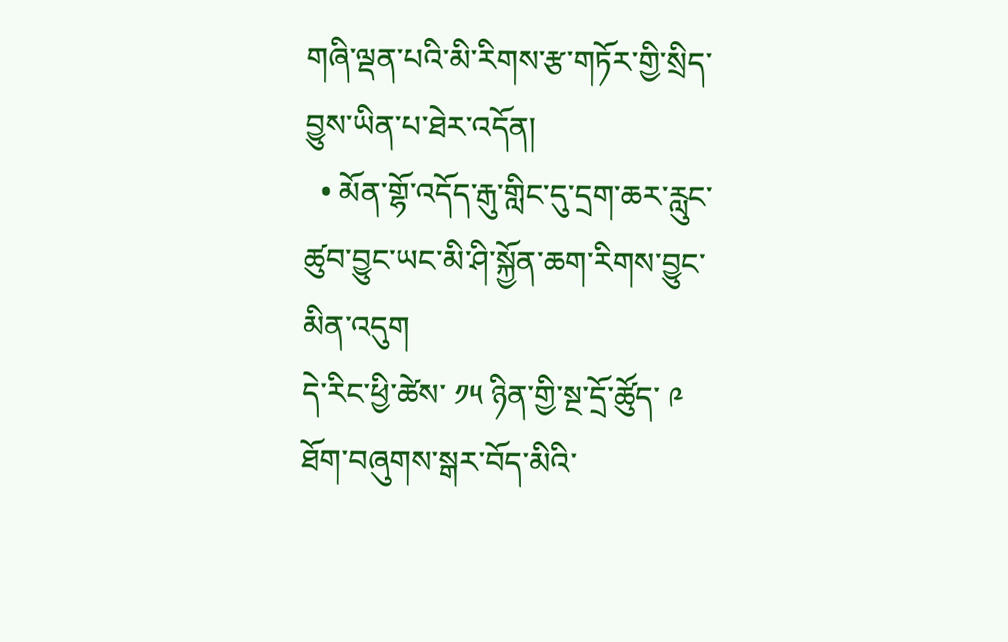གཞི་ལྡན་པའི་མི་རིགས་རྩ་གཏོར་གྱི་སྲིད་བྱུས་ཡིན་པ་ཐེར་འདོན།
  • མོན་གྷོ་འདོད་རྒུ་གླིང་དུ་དྲག་ཆར་རླུང་ཚུབ་བྱུང་ཡང་མི་ཤི་སྐྱོན་ཆག་རིགས་བྱུང་མིན་འདུག
དེ་རིང་ཕྱི་ཚེས་ ༡༥ ཉིན་གྱི་སྔ་དྲོ་ཚོུད་ ༩ ཐོག་བཞུགས་སྒར་བོད་མིའི་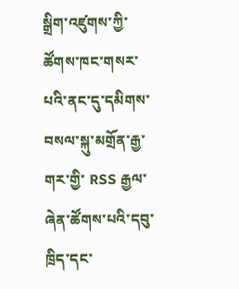སྒྲིག་འཛུགས་ཀྱི་ཚོགས་ཁང་གསར་པའི་ནང་དུ་དམིགས་བསལ་སྐུ་མགྲོན་རྒྱ་གར་གྱི་ RSS རྒྱལ་ཞེན་ཚོགས་པའི་དབུ་ཁྲིད་དང་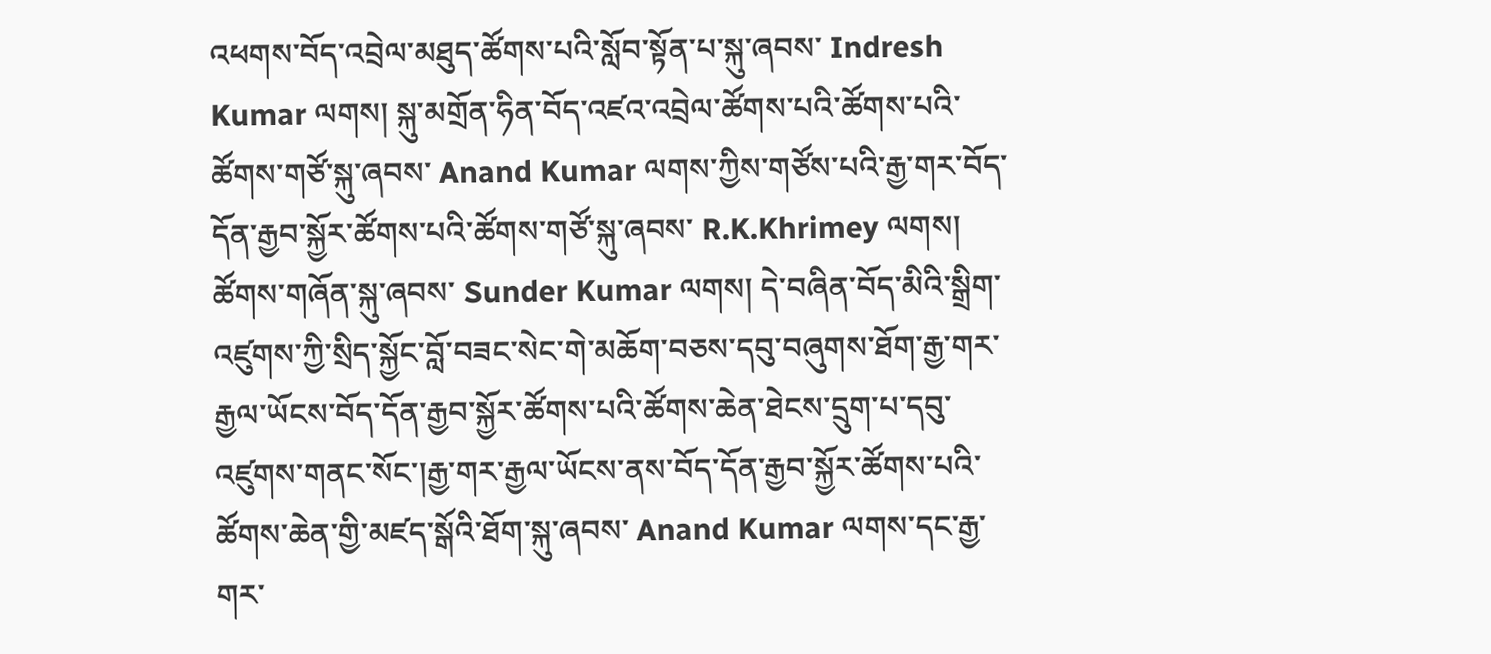འཕགས་བོད་འབྲེལ་མཐུད་ཚོགས་པའི་སློབ་སྟོན་པ་སྐུ་ཞབས་ Indresh Kumar ལགས། སྐུ་མགྲོན་ཧིན་བོད་འཛའ་འབྲེལ་ཚོགས་པའི་ཚོགས་པའི་ཚོགས་གཙོ་སྐུ་ཞབས་ Anand Kumar ལགས་ཀྱིས་གཙོས་པའི་རྒྱ་གར་བོད་དོན་རྒྱབ་སྐྱོར་ཚོགས་པའི་ཚོགས་གཙོ་སྐུ་ཞབས་ R.K.Khrimey ལགས། ཚོགས་གཞོན་སྐུ་ཞབས་ Sunder Kumar ལགས། དེ་བཞིན་བོད་མིའི་སྒྲིག་འཛུགས་ཀྱི་སྲིད་སྐྱོང་བློ་བཟང་སེང་གེ་མཆོག་བཅས་དབུ་བཞུགས་ཐོག་རྒྱ་གར་རྒྱལ་ཡོངས་བོད་དོན་རྒྱབ་སྐྱོར་ཚོགས་པའི་ཚོགས་ཆེན་ཐེངས་དྲུག་པ་དབུ་འཛུགས་གནང་སོང་།རྒྱ་གར་རྒྱལ་ཡོངས་ནས་བོད་དོན་རྒྱབ་སྐྱོར་ཚོགས་པའི་ཚོགས་ཆེན་གྱི་མཛད་སྒོའི་ཐོག་སྐུ་ཞབས་ Anand Kumar ལགས་དང་རྒྱ་གར་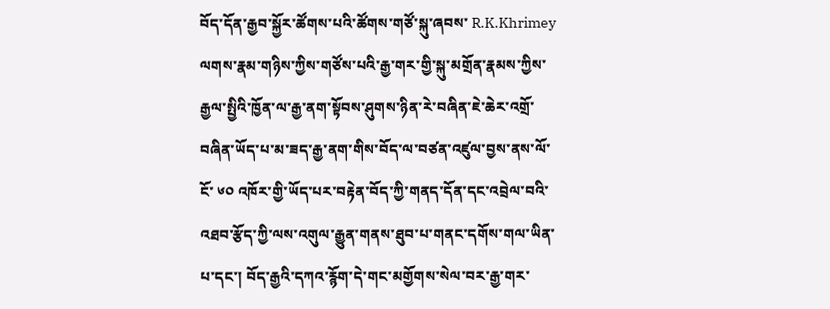བོད་དོན་རྒྱབ་སྐྱོར་ཚོགས་པའི་ཚོགས་གཙོ་སྐུ་ཞབས་ R.K.Khrimey ལགས་རྣམ་གཉིས་ཀྱིས་གཙོས་པའི་རྒྱ་གར་གྱི་སྐུ་མགྲོན་རྣམས་ཀྱིས་རྒྱལ་སྤྱིའི་ཁྱོན་ལ་རྒྱ་ནག་སྟོབས་ཤུགས་ཉིན་རེ་བཞིན་ཇེ་ཆེར་འགྲོ་བཞིན་ཡོད་པ་མ་ཟད་རྒྱ་ནག་གིས་བོད་ལ་བཙན་འཛུལ་བྱས་ནས་ལོ་ངོ་ ༦༠ འཁོར་གྱི་ཡོད་པར་བརྟེན་བོད་ཀྱི་གནད་དོན་དང་འབྲེལ་བའི་འཐབ་རྩོད་ཀྱི་ལས་འགུལ་རྒྱུན་གནས་ཐུབ་པ་གནང་དགོས་གལ་ཡིན་པ་དང་། བོད་རྒྱའི་དཀའ་རྙོག་དེ་གང་མགྱོགས་སེལ་བར་རྒྱ་གར་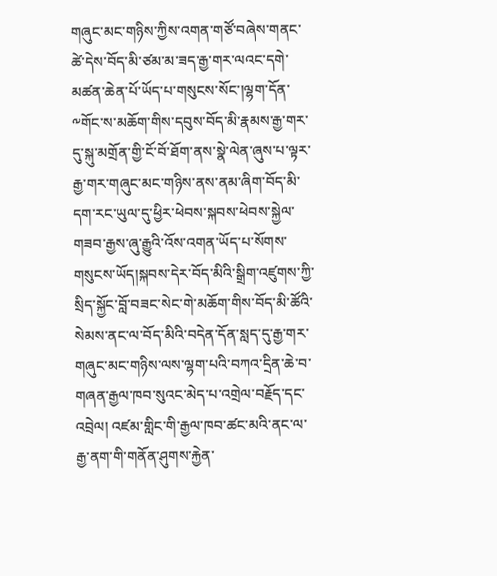གཞུང་མང་གཉིས་ཀྱིས་འགན་གཙོ་བཞེས་གནང་ཚེ་དེས་བོད་མི་ཙམ་མ་ཟད་རྒྱ་གར་ལའང་དགེ་མཚན་ཆེན་པོ་ཡོད་པ་གསུངས་སོང་།ལྷག་དོན་༸གོང་ས་མཆོག་གིས་དབུས་བོད་མི་རྣམས་རྒྱ་གར་དུ་སྐུ་མགྲོན་གྱི་ངོ་བོ་ཐོག་ནས་སྣེ་ལེན་ཞུས་པ་ལྟར་རྒྱ་གར་གཞུང་མང་གཉིས་ནས་ནམ་ཞིག་བོད་མི་དག་རང་ཡུལ་དུ་ཕྱིར་ཕེབས་སྐབས་ཕེབས་སྐྱེལ་གཟབ་རྒྱས་ཞུ་རྒྱུའི་འོས་འགན་ཡོད་པ་སོགས་གསུངས་ཡོད།སྐབས་དེར་བོད་མིའི་སྒྲིག་འཛུགས་ཀྱི་སྲིད་སྐྱོང་བློ་བཟང་སེང་གེ་མཆོག་གིས་བོད་མི་ཚོའི་སེམས་ནང་ལ་བོད་མིའི་བདེན་དོན་སླད་དུ་རྒྱ་གར་གཞུང་མང་གཉིས་ལས་ལྷག་པའི་བཀའ་དྲིན་ཆེ་བ་གཞན་རྒྱལ་ཁབ་སུའང་མེད་པ་འགྲེལ་བརྗོད་དང་འབྲེལ། འཛམ་གླིང་གི་རྒྱལ་ཁབ་ཚང་མའི་ནང་ལ་རྒྱ་ནག་གི་གནོན་ཤུགས་རྐྱེན་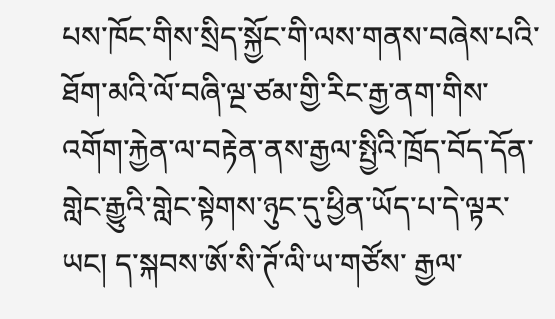པས་ཁོང་གིས་སྲིད་སྐྱོང་གི་ལས་གནས་བཞེས་པའི་ཐོག་མའི་ལོ་བཞི་ལྔ་ཙམ་གྱི་རིང་རྒྱ་ནག་གིས་འགོག་རྐྱེན་ལ་བརྟེན་ནས་རྒྱལ་སྤྱིའི་ཁྲོད་བོད་དོན་གླེང་རྒྱུའི་གླེང་སྟེགས་ཉུང་དུ་ཕྱིན་ཡོད་པ་དེ་ལྟར་ཡང། ད་སྐབས་ཨོ་སི་ཊོ་ལི་ཡ་གཙོས་ རྒྱལ་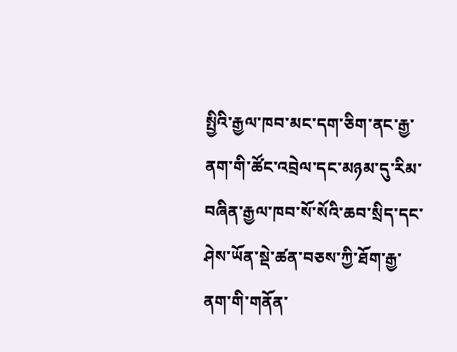སྤྱིའི་རྒྱལ་ཁབ་མང་དག་ཅིག་ནང་རྒྱ་ནག་གི་ཚོང་འབྲེལ་དང་མཉམ་དུ་རིམ་བཞིན་རྒྱལ་ཁབ་སོ་སོའི་ཆབ་སྲིད་དང་ཤེས་ཡོན་སྡེ་ཚན་བཅས་ཀྱི་ཐོག་རྒྱ་ནག་གི་གནོན་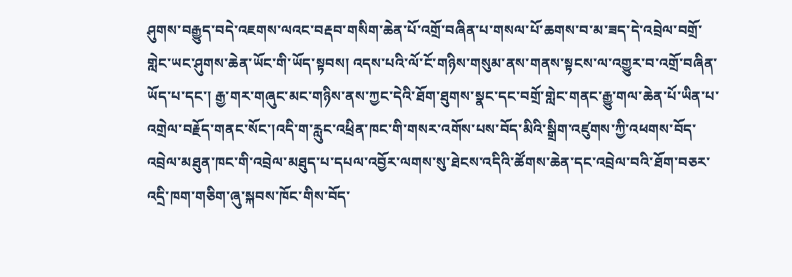ཤུགས་བརྒྱུད་བདེ་འཇགས་ལའང་བརྡབ་གསིག་ཆེན་པོ་འགྲོ་བཞིན་པ་གསལ་པོ་ཆགས་བ་མ་ཟད་དེ་འབྲེལ་བགྲོ་གླེང་ཡང་ཤུགས་ཆེན་ཡོང་གི་ཡོད་སྟབས། འདས་པའི་ལོ་ངོ་གཉིས་གསུམ་ནས་གནས་སྟངས་ལ་འགྱུར་བ་འགྲོ་བཞིན་ཡོད་པ་དང་། རྒྱ་གར་གཞུང་མང་གཉིས་ནས་ཀྱང་དེའི་ཐོག་ཐུགས་སྣང་དང་བགྲོ་གླེང་གནང་རྒྱུ་གལ་ཆེན་པོ་ཡིན་པ་འགྲེལ་བརྗོད་གནང་སོང་།འདི་ག་རླུང་འཕྲིན་ཁང་གི་གསར་འགོས་པས་བོད་མིའི་སྒྲིག་འཛུགས་ཀྱི་འཕགས་བོད་འབྲེལ་མཐུན་ཁང་གི་འབྲེལ་མཐུད་པ་དཔལ་འབྱོར་ལགས་སུ་ཐེངས་འདིའི་ཚོགས་ཆེན་དང་འབྲེལ་བའི་ཐོག་བཅར་འདྲི་ཁག་གཅིག་ཞུ་སྐབས་ཁོང་གིས་བོད་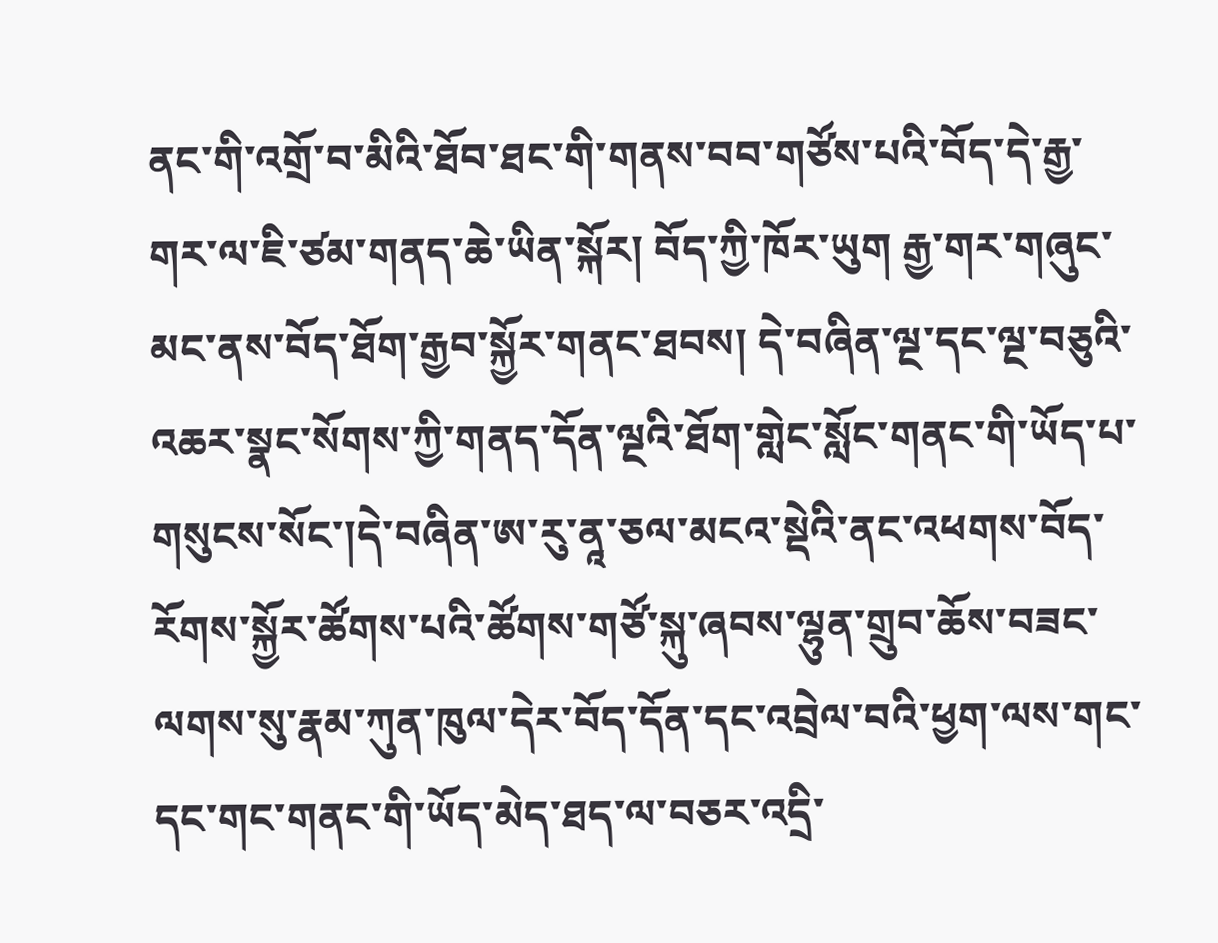ནང་གི་འགྲོ་བ་མིའི་ཐོབ་ཐང་གི་གནས་བབ་གཙོས་པའི་བོད་དེ་རྒྱ་གར་ལ་ཇི་ཙམ་གནད་ཆེ་ཡིན་སྐོར། བོད་ཀྱི་ཁོར་ཡུག རྒྱ་གར་གཞུང་མང་ནས་བོད་ཐོག་རྒྱབ་སྐྱོར་གནང་ཐབས། དེ་བཞིན་ལྔ་དང་ལྔ་བཅུའི་འཆར་སྣང་སོགས་ཀྱི་གནད་དོན་ལྔའི་ཐོག་གླེང་སློང་གནང་གི་ཡོད་པ་གསུངས་སོང་།དེ་བཞིན་ཨ་རུ་ནཱ་ཅལ་མངའ་སྡེའི་ནང་འཕགས་བོད་རོགས་སྐྱོར་ཚོགས་པའི་ཚོགས་གཙོ་སྐུ་ཞབས་ལྷུན་གྲུབ་ཆོས་བཟང་ལགས་སུ་རྣམ་ཀུན་ཁུལ་དེར་བོད་དོན་དང་འབྲེལ་བའི་ཕྱག་ལས་གང་དང་གང་གནང་གི་ཡོད་མེད་ཐད་ལ་བཅར་འདྲི་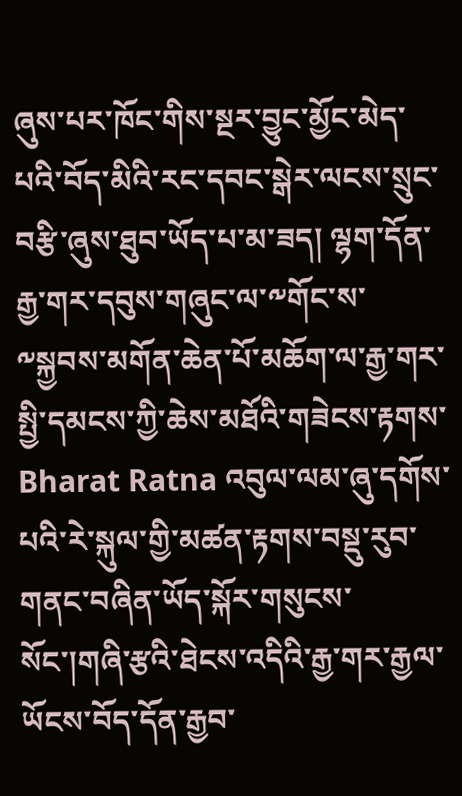ཞུས་པར་ཁོང་གིས་སྔར་བྱུང་མྱོང་མེད་པའི་བོད་མིའི་རང་དབང་སྒེར་ལངས་སྲུང་བརྩི་ཞུས་ཐུབ་ཡོད་པ་མ་ཟད། ལྷག་དོན་རྒྱ་གར་དབུས་གཞུང་ལ་༸གོང་ས་༸སྐྱབས་མགོན་ཆེན་པོ་མཆོག་ལ་རྒྱ་གར་སྤྱི་དམངས་ཀྱི་ཆེས་མཐོའི་གཟེངས་རྟགས་ Bharat Ratna འབུལ་ལམ་ཞུ་དགོས་པའི་རེ་སྐུལ་གྱི་མཚན་རྟགས་བསྡུ་རུབ་གནང་བཞིན་ཡོད་སྐོར་གསུངས་སོང་།གཞི་རྩའི་ཐེངས་འདིའི་རྒྱ་གར་རྒྱལ་ཡོངས་བོད་དོན་རྒྱབ་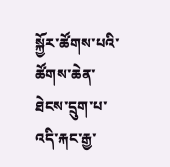སྐྱོར་ཚོགས་པའི་ཚོགས་ཆེན་ཐེངས་དྲུག་པ་འདི་རྐང་རྒྱ་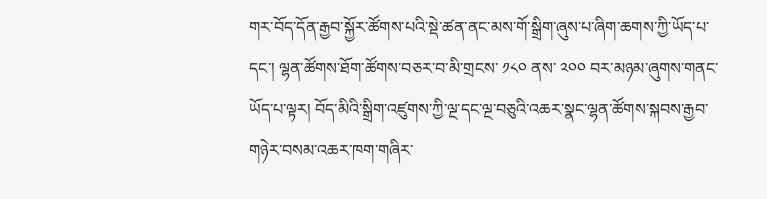གར་བོད་དོན་རྒྱབ་སྐྱོར་ཚོགས་པའི་སྡེ་ཚན་ནང་མས་གོ་སྒྲིག་ཞུས་པ་ཞིག་ཆགས་ཀྱི་ཡོད་པ་དང་། ལྷན་ཚོགས་ཐོག་ཚོགས་བཅར་བ་མི་གྲངས་ ༡༨༠ ནས་ ༢༠༠ བར་མཉམ་ཞུགས་གནང་ཡོད་པ་ལྟར། བོད་མིའི་སྒྲིག་འཛུགས་ཀྱི་ལྔ་དང་ལྔ་བཅུའི་འཆར་སྣང་ལྷན་ཚོགས་སྐབས་རྒྱབ་གཉེར་བསམ་འཆར་ཁག་གཞིར་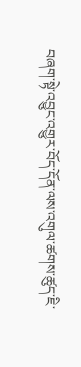བཞག་སྟེ་འབྱུང་འགྱུར་བོད་དོན་ལས་འགུལ་ཚགས་ཚུད་ཇི་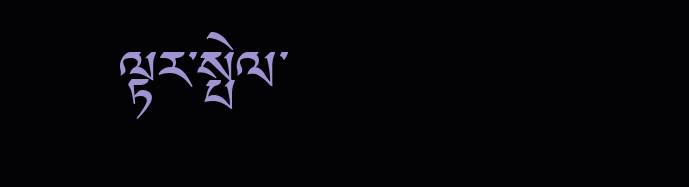ལྟར་སྤེལ་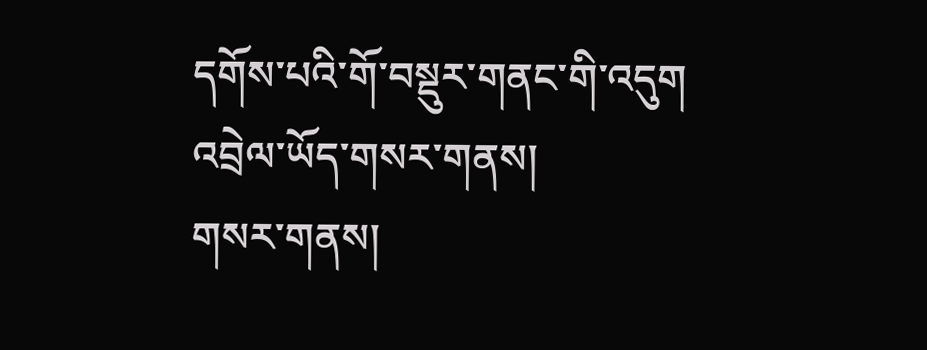དགོས་པའི་གོ་བསྡུར་གནང་གི་འདུག
འབྲེལ་ཡོད་གསར་གནས།
གསར་གནས།